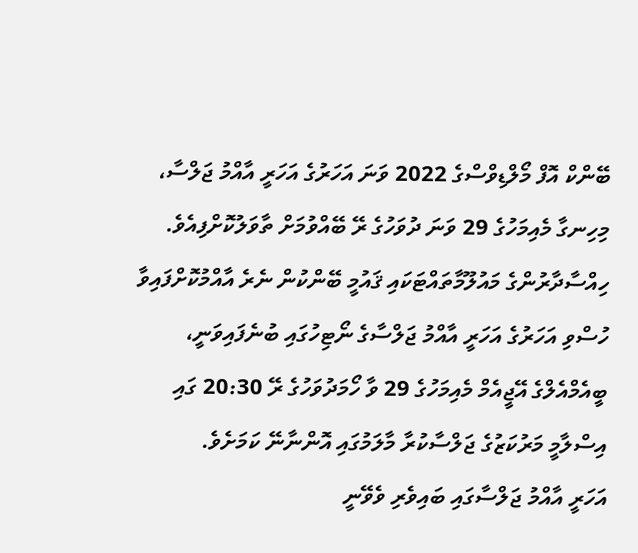ބޭންކް އޮފް މޯލްޑިވްސްގެ 2022 ވަނަ އަހަރުގެ އަހަރީ އާއްމު ޖަލްސާ، މިހިނގާ މެއިމަހުގެ 29 ވަނަ ދުވަހުގެ ރޭ ބޭއްވުމަށް ތާވަލުކޮށްފިއެވެ.
ހިއްސާދާރުންގެ މައުލޫމާތައްޓަކައި ޤައުމީ ބޭންކުން ނެރެ އާއްމުކޮށްފައިވާ ހުސްވި އަހަރުގެ އަހަރީ އާއްމު ޖަލްސާގެ ނޯޓިހުގައި ބުނެފައިވަނީ، ބީއެމްއެލްގެ އޭޖީއެމް މެއިމަހުގެ 29 ވާ ހޯމަދުވަހުގެ ރޭ 20:30 ގައި އިސްލާމީ މަރުކަޒުގެ ޖަލްސާކުރާ މާލަމުގައި އޮންނާނޭ ކަމަށެވެ.
އަހަރީ އާއްމު ޖަލްސާގައި ބައިވެރި ވެވޭނީ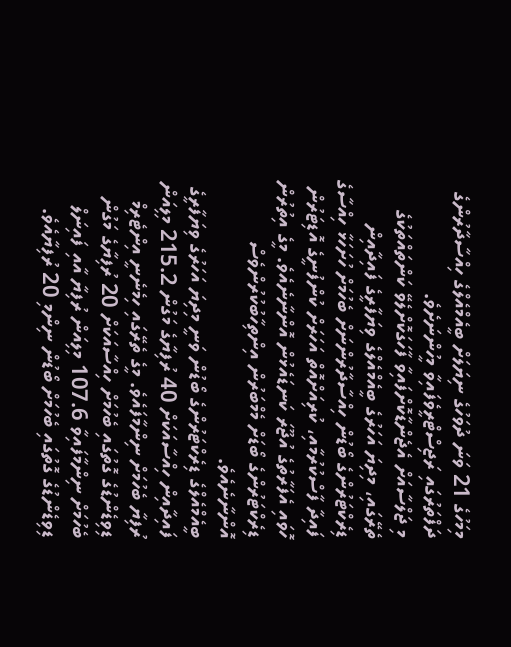މިމަހުގެ 21 ވަނަ ދުވަހުގެ ނިޔަލަށް ބީއެމްއެލްގެ ހިއްސާދާރުންގެ ދަފްތަރުގައި ރަޖިސްޓްރީވެފައިވާ މީހުންނަށެވެ.
މި ޖަލްސާއަށް އެޖެންޑާކޮށްފައިވާ ފާހަގަކޮށްލެވޭ ކަންތައްތަކުގެ ތެރޭގައި، މިދިޔަ އަހަރުގެ ބީއެމްއެލްގެ ވިޔަފާރީގެ ފައިދާއިން ޑިރެކްޓަރުންގެ ބޯޑުން ހިއްސާދާރުންނަށް ބެހުމަށް ހުށަހަޅާ ހިއްސާގެ ފައިދާ ފާސްކުރުމާއި، ކުރިއަށްއޮތް އަހަރަށް ކުންފުނީގެ އޮޑިޓަރުން ހޮވައި އެފަރާތުގެ އުޖޫރަ ކަނޑައެޅުން އޮންނާނެއެވެ. މީގެ އިތުރުން ޑިރެކްޓަރުންގެ ބޯޑަށް މެމްބަރުން އިންތިހާބުކުރުންވެސް އޮންނާނެއެވެ.
ބީއެމްއެލްގެ ޑިރެކްޓަރުންގެ ބޯޑުން ވަނީ މިދިޔަ އަހަރުގެ ވިޔަފާރީގެ ފައިދާއިން ހިއްސާއަކަށް 40 ރުފިޔާގެ މަގުން 215.2 މިލިއަން ރުފިޔާ ބެހުމަށް ނިންމާފައެވެ. މީގެ ތެރޭގައި ހިމެނެނީ އިންޓެރިމް ޑިވިޑެންޑުގެ ގޮތުގައި ބެހުމަށް ހިއްސާއަކަށް 20 ރުފިޔާގެ މަގުން ބެހުމަށް ނިންމާފައިވާ 107.6 މިލިއަން ރުފިޔާ އާއި ފައިނަލް ޑިވިޑެންޑުގެ ގޮތުގައި ބެހުމަށް ބޯޑުން ނިންމި 20 ރުފިޔާއެވެ.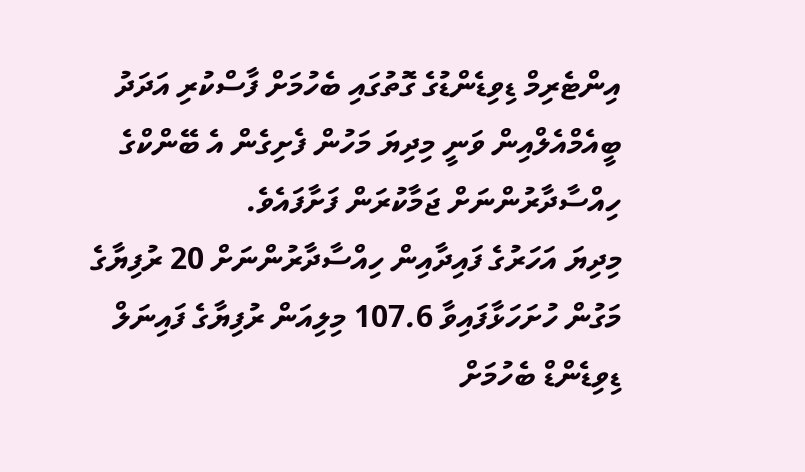އިންޓެރިމް ޑިވިޑެންޑުގެ ގޮތުގައި ބެހުމަށް ފާސްކުރި އަދަދު ބީއެމްއެލްއިން ވަނީ މިދިޔަ މަހުން ފެށިގެން އެ ބޭންކްގެ ހިއްސާދާރުންނަށް ޖަމާކުރަން ފަށާފައެވެ.
މިދިޔަ އަހަރުގެ ފައިދާއިން ހިއްސާދާރުންނަށް 20 ރުފިޔާގެ މަގުން ހުށަހަޅާފައިވާ 107.6 މިލިއަން ރުފިޔާގެ ފައިނަލް ޑިވިޑެންޑް ބެހުމަށް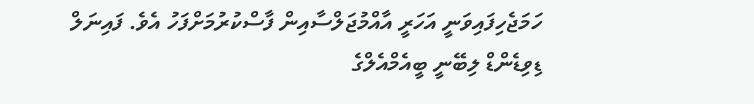ހަމަޖެހިފައިވަނީ އަހަރީ އާއްމުޖަލްސާއިން ފާސްކުރުމަށްފަހު އެވެ. ފައިނަލް ޑިވިޑެންޑް ލިބޭނީ ބީއެމްއެލްގެ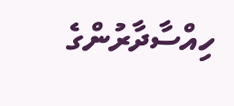ހިއްސާދާރުންގެ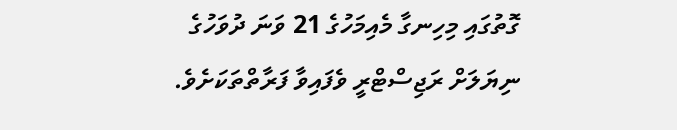ގޮތުގައި މިހިނގާ މެއިމަހުގެ 21 ވަނަ ދުވަހުގެ ނިޔަލަށް ރަޖިސްޓްރީ ވެފައިވާ ފަރާތްތަކަށެވެ.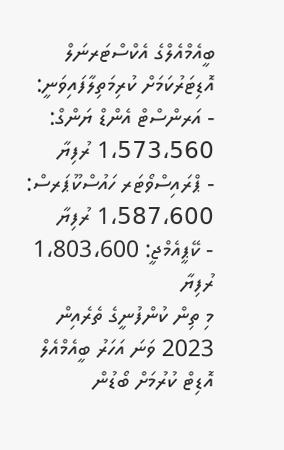ބީއެމްއެލްގެ އެކްސްޓަރނަލް އޮޑިޓަރުކަމަށް ކުރިމަތިލާފައިވަނީ:
- އަރންސްޓް އެންޑް ޔަންގް: 1،573،560 ރުފިޔާ
- ޕްރައިސްވޯޓަރ ހައުސްކޫޕަރސް: 1،587،600 ރުފިޔާ
- ކޭޕީއެމްޖީ: 1،803،600 ރުފިޔާ
މި ތިން ކުންފުނީގެ ތެރެއިން 2023 ވަނަ އަހަރު ބީއެމްއެލް އޮޑިޓް ކުރުމަށް ބޯޑުން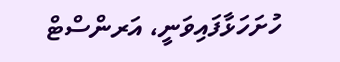ހުށަހަޅާފައިވަނީ، އަރންސްޓް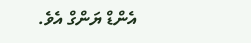އެންޑް ޔަންގް އެވެ.